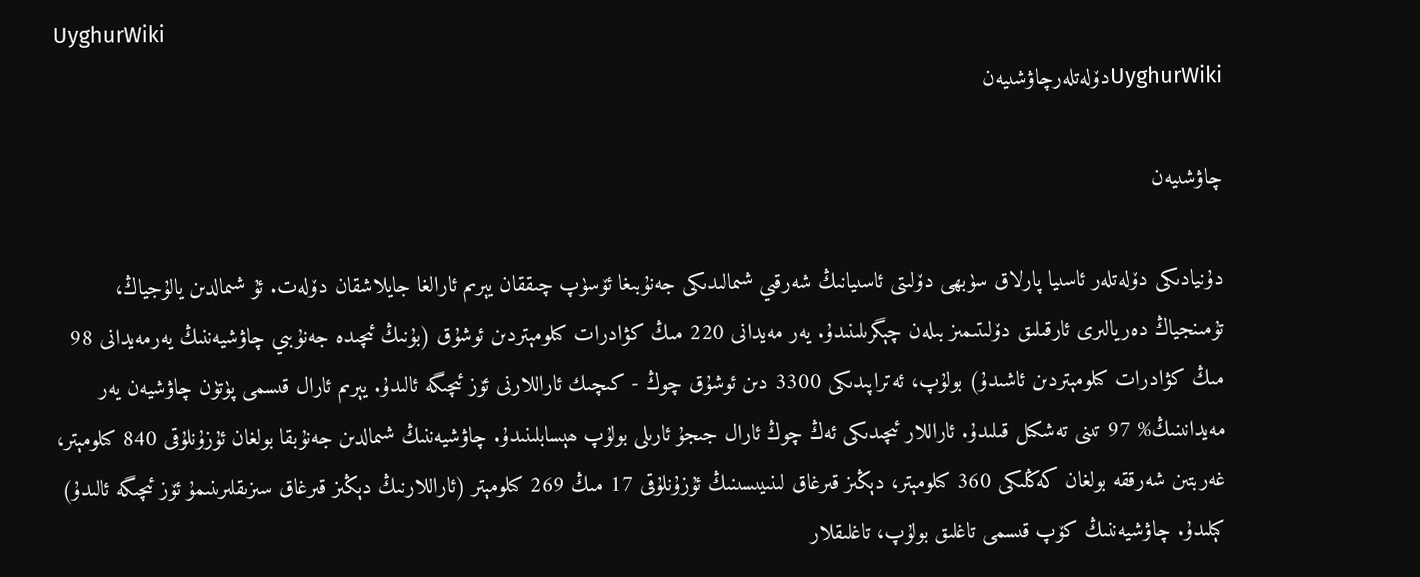UyghurWiki
UyghurWikiدۆلەتلەرچاۋشىيەن

چاۋشىيەن

دۇنيادىكى دۆلەتلەر ئاسىيا پارلاق سۈبھى دۆلىتى ئاسىيانىڭ شەرقىي شىمالىدىكى جەنۇبىغا ئۆسۈپ چىققان يېرىم ئارالغا جايلاشقان دۆلەت. ئۇ شىمالدىن يالۇجياڭ، تۇمىنجياڭ دەريالىرى ئارقىلىق دۆلىتىمىز بىلەن چېگرىلىنىدۇ. يەر مەيدانى 220 مىڭ كۋادرات كىلومېتردىن ئوشۇق (بۇنىڭ ئىچىدە جەنۇبىي چاۋشيەننىڭ يەرمەيدانى 98 مىڭ كۋادرات كىلومېتردىن ئاشىدۇ) بولۇپ، ئەتراپىدىكى 3300 دىن ئوشۇق چوڭ - كىچىك ئاراللارنى ئۆز ئىچىگە ئالىدۇ. يېرىم ئارال قىسمى پۈتۈن چاۋشيەن يەر مەيدانىنىڭ% 97 تىنى تەشكىل قىلىدۇ. ئاراللار ئىچىدىكى ئەڭ چوڭ ئارال جىجۇ ئارىلى بولۇپ ھېسابلىنىدۇ. چاۋشيەننىڭ شىمالدىن جەنۇبقا بولغان ئۇزۇنلۇقى 840 كىلومېتر، غەربتىن شەرققە بولغان كەڭلىكى 360 كىلومېتر، دېڭىز قىرغاق لىنىيىسىنىڭ ئۇزۇنلۇقى 17 مىڭ 269 كىلومېتر (ئاراللارنىڭ دېڭىز قىرغاق سىزىقلىرىنىمۇ ئۆز ئىچىگە ئالىدۇ) كېلىدۇ. چاۋشيەننىڭ كۆپ قىسمى تاغلىق بولۇپ، تاغلىقلار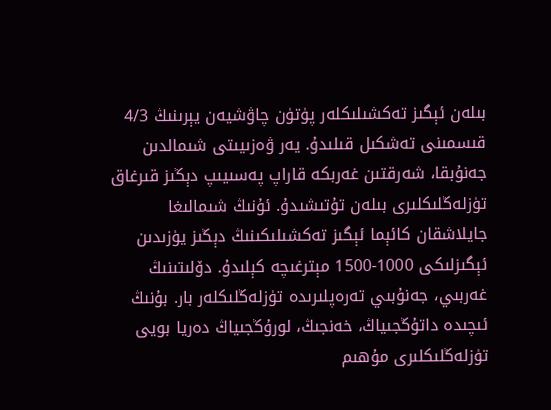بىلەن ئېگىز تەكشىلىكلەر پۈتۈن چاۋشيەن يېرىنىڭ 4/3 قىسمىنى تەشكىل قىلىدۇ. يەر ۋەزىيىتى شىمالدىن جەنۇبقا، شەرقتىن غەربكە قاراپ پەسىيىپ دېڭىز قىرغاق تۈزلەڭلىكلىرى بىلەن تۇتىشىدۇ. ئۇنىڭ شىمالىغا جايلاشقان كائېما ئېگىز تەكشىلىكىنىڭ دېڭىز يۈزىدىن ئېگىزلىكى 1000-1500 مېترغىچە كېلىدۇ. دۆلىتىنىڭ غەربىي، جەنۇبىي تەرەپلىرىدە تۈزلەڭلىكلەر بار. بۇنىڭ ئىچىدە داتۇڭجىياڭ، خەنجىڭ، لورۇڭجىياڭ دەريا بويى تۈزلەڭلىكلىرى مۇھىم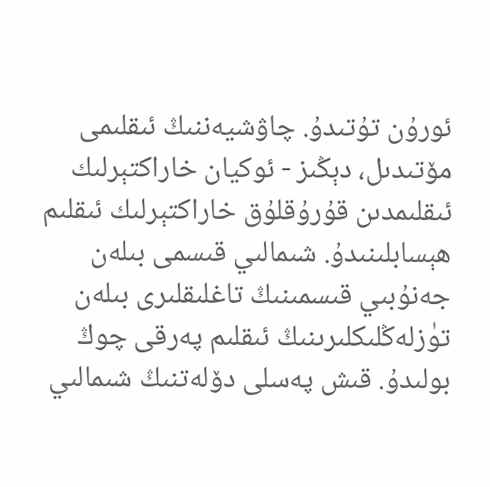ئورۇن تۇتىدۇ. چاۋشيەننىڭ ئىقلىمى مۆتىدىل، دېڭىز - ئوكيان خاراكتېرلىك ئىقلىمدىن قۇرۇقلۇق خاراكتېرلىك ئىقلىم ھېسابلىنىدۇ. شىمالىي قىسمى بىلەن جەنۇبىي قىسمىنىڭ تاغلىقلىرى بىلەن تۈزلەڭلىكلىرىنىڭ ئىقلىم پەرقى چوڭ بولىدۇ. قىش پەسلى دۆلەتنىڭ شىمالىي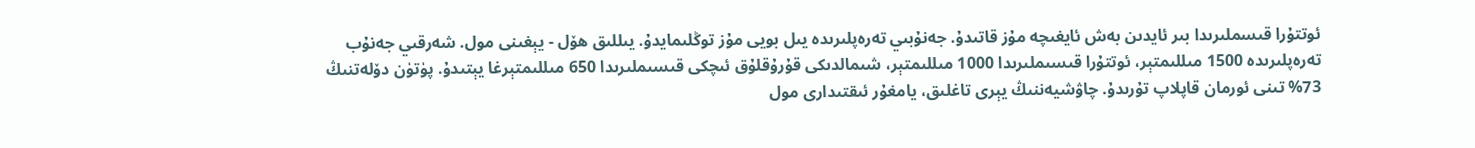ئوتتۇرا قىسملىرىدا بىر ئايدىن بەش ئايغىچە مۇز قاتىدۇ. جەنۇبىي تەرەپلىرىدە يىل بويى مۇز توڭلىمايدۇ. يىللىق ھۆل - يېغىنى مول. شەرقىي جەنۇب تەرەپلىرىدە 1500 مىللىمتېر، ئوتتۇرا قىسىملىرىدا 1000 مىللىمتېر، شىمالدىكى قۇرۇقلۇق ئىچكى قىسىملىرىدا 650 مىللىمتېرغا يېتىدۇ. پۈتۈن دۆلەتنىڭ 73% تىنى ئورمان قاپلاپ تۇرىدۇ. چاۋشيەننىڭ يېرى تاغلىق، يامغۇر ئىقتىدارى مول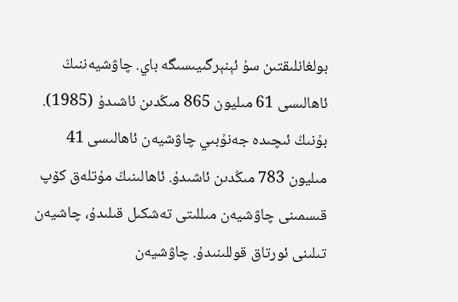بولغانلىقتىن سۇ ئېنېرگىيىسىگە باي. چاۋشيەننىڭ ئاھالىسى 61 مىليون 865 مىڭدىن ئاشىدۇ (1985). بۇنىڭ ئىچىدە جەنۇبىي چاۋشيەن ئاھالىسى 41 مىليون 783 مىڭدىن ئاشىدۇ. ئاھالىنىڭ مۇتلەق كۆپ قىسمىنى چاۋشيەن مىللىتى تەشكىل قىلىدۇ، چاشيەن تىلىنى ئورتاق قوللىنىدۇ. چاۋشيەن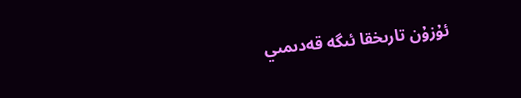ئۇزۇن تارىخقا ئىگە قەدىمىي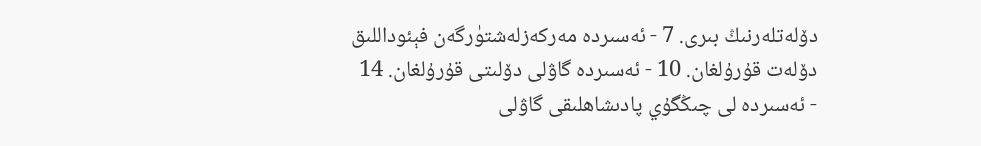دۆلەتلەرنىڭ بىرى. 7 - ئەسىردە مەركەزلەشتۈرگەن فېئوداللىق دۆلەت قۇرۇلغان. 10 - ئەسىردە گاۋلى دۆلىتى قۇرۇلغان. 14 - ئەسىردە لى چىڭگۇي پادىشاھلىقى گاۋلى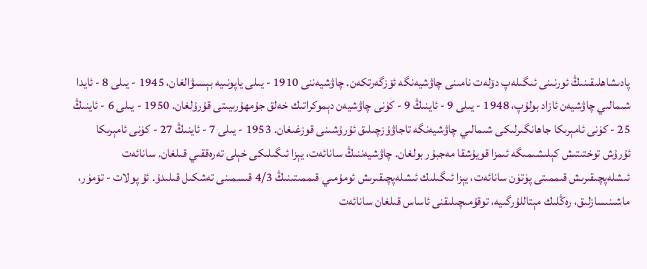پادىشاھلىقىنىڭ ئورنىنى ئىگىلەپ دۆلەت نامىنى چاۋشيەنگە ئۆزگەرتكەن. چاۋشيەننى 1910 - يىلى ياپونىيە بېسىۋالغان، 1945 - يىلى 8 - ئايدا شىمالىي چاۋشيەن ئازاد بولۇپ، 1948 - يىلى 9 - ئاينىڭ 9 - كۈنى چاۋشيەن دېموكراتىك خەلق جۇمھۇرىيىتى قۇرۇلغان. 1950 - يىلى 6 - ئاينىڭ 25 - كۈنى ئامېرىكا جاھانگىرلىكى شىمالىي چاۋشيەنگە تاجاۋۇزچىلىق ئۇرۇشىنى قوزغىغان. 1953 - يىلى 7 - ئاينىڭ 27 - كۈنى ئامېرىكا ئۇرۇش توختىتىش كېلىشىمىگە ئىمزا قويۇشقا مەجبۇر بولغان. چاۋشيەننىڭ سانائەت، يېزا ئىگىلىكى خېلى تەرەققىي قىلغان. سانائەت ئىشلەپچىقىرىش قىممىتى پۈتۈن سانائەت، يېزا ئىگىلىك ئىشلەپچىقىرىش ئومۇمىي قىممىتىنىڭ 4/3 قىسمىنى تەشكىل قىلىدۇ. ئۇ پولات - تۆمۈر، ماشىنىسازلىق، رەڭلىك مېتاللۇرگىيە، توقۇمىچىلىقنى ئاساس قىلغان سانائەت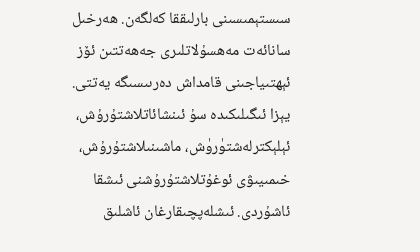سىستېمىسىنى بارلىققا كەلگەن. ھەرخىل سانائەت مەھسۇلاتلىرى جەھەتتىن ئۆز ئېھتىياجىنى قامداش دەرىىسىگە يەتتى. يېزا ئىگىلىكىدە سۇ ئىنشائاتلاشتۇرۇش، ئېلېكترلەشتۈرۈش، ماشىنىلاشتۇرۇش، خىمىيىۋى ئوغۇتلاشتۇرۇشنى ئىشقا ئاشۇردى. ئىشلەپچىقارغان ئاشلىق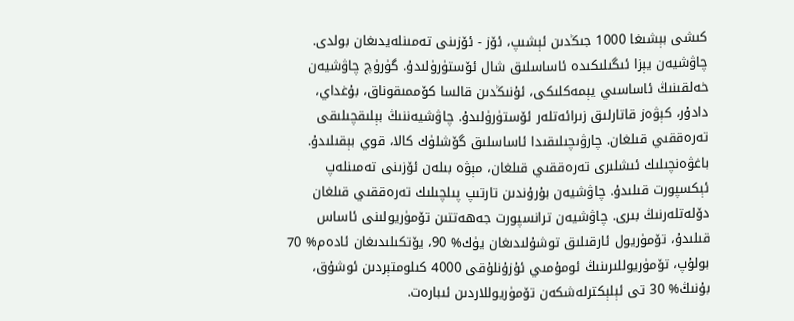كىشى بېشىغا 1000 جىڭدىن ئېشىپ، ئۆز - ئۆزىنى تەمىنلەيدىغان بولدى. چاۋشيەن يېزا ئىگىلىكىدە ئاساسلىق شال ئۆستۈرۈلىدۇ. گۈرۈچ چاۋشيەن خەلقىنىڭ ئاساسىي يېمەكلىكى، ئۇنىڭدىن قالسا كۆممىقوناق، بۇغداي، دادۇر، كېۋەز قاتارلىق زىرائەتلەر ئۆستۈرۈلىدۇ. چاۋشيەننىڭ بېلىقچىلىقى تەرەققىي قىلغان. چارۋىچىلىقىدا ئاساسلىق گۆشلۈك كالا، قوي بېقىلىدۇ. باغۋەنچىلىك ئىشلىرى تەرەققىي قىلغان، مېۋە بىلەن ئۆزىنى تەمىنلەپ ئېكسپورت قىلىدۇ. چاۋشيەن بۇرۇندىن تارتىپ پىلچىلىك تەرەققىي قىلغان دۆلەتلەرنىڭ بىرى. چاۋشيەن ترانسپورت جەھەتتىن تۆمۈريولىنى ئاساس قىلىدۇ، تۆمۈريول ئارقىلىق توشۇلىدىغان يۈك% 90، يۆتكىلىدىغان ئادەم% 70 بولۇپ، تۆمۈريوللىرىنىڭ ئومۇمىي ئۇزۇنلۇقى 4000 كىلومتېردىن ئوشۇق، بۇنىڭ% 30 تى ئېلېكترلەشكەن تۆمۈريوللاردىن ئىبارەت.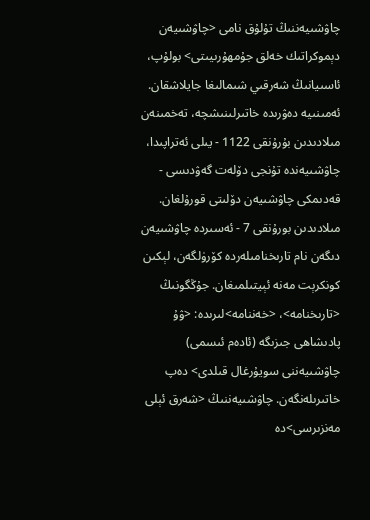چاۋشىيەننىڭ تۇلۇق نامى <چاۋشىيەن دېموكراتىك خەلق جۇمھۇرىيىتى> بولۇپ، ئاسىيانىڭ شەرقىي شىمالىغا جايلاشقان. ئەمىنىيە دەۋرىدە خاتىرلىنىشچە، تەخمىنەن مىلادىدىن بۇرۇنقى 1122 - يىلى ئەتراپىدا، چاۋشىيەندە تۇنجى دۆلەت گەۋدىسى - قەدىمكى چاۋشىيەن دۆلىتى قورۇلغان. مىلادىدىن بورۇنقى 7 - ئەسىردە چاۋشىيەن دىگەن نام تارىخنامىلەردە كۆرۈلگەن، لېكىن كونكرېت مەنە ئېيتىلمىغان. جۇڭگونىڭ <تارىخنامە>، <خەننامە>لىرىدە: <ۋۇ پادىشاھى جىزىگە (ئادەم ئىسمى) چاۋشىيەننى سويۇرغال قىلدى> دەپ خاتىرىلەنگەن. چاۋشىيەننىڭ <شەرق ئېلى مەنزىرسى>دە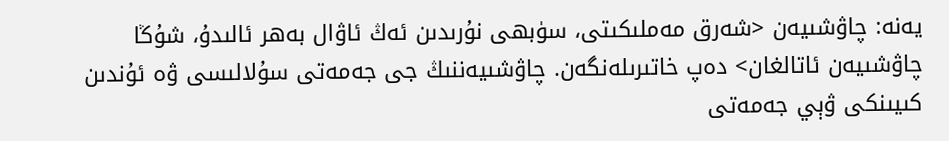يەنە: چاۋشىيەن <شەرق مەملىكىتى، سۈبھى نۇرىدىن ئەڭ ئاۋال بەھر ئالىدۇ، شۇڭا چاۋشىيەن ئاتالغان> دەپ خاتىرىلەنگەن. چاۋشىيەننىڭ جى جەمەتى سۇلالىسى ۋە ئۇندىن كىيىنكى ۋېي جەمەتى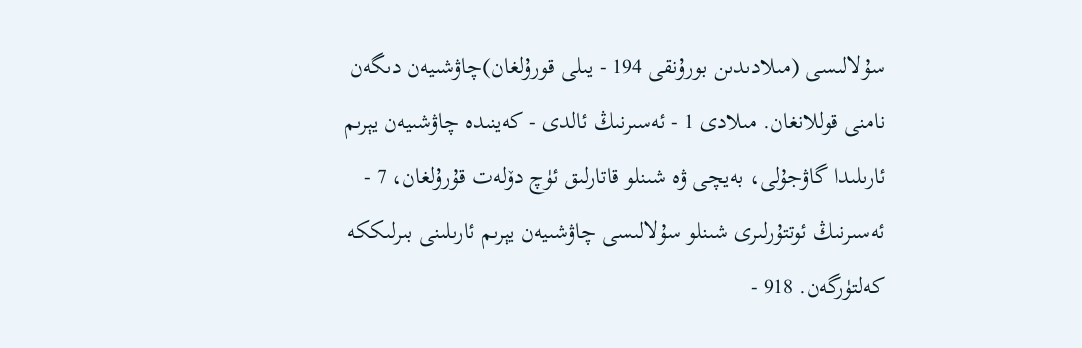سۇلالىسى (مىلادىدىن بورۇنقى 194 - يىلى قورۇلغان)چاۋشىيەن دىگەن نامنى قوللانغان. مىلادى 1 - ئەسىرنىڭ ئالدى - كەينىدە چاۋشىيەن يېرىم ئارىلىدا گاۋجۇلى، بەيچى ۋە شىنلو قاتارلىق ئۈچ دۆلەت قۇرۇلغان، 7 - ئەسىرنىڭ ئوتتۇرلىرى شىنلو سۇلالىسى چاۋشىيەن يېرىم ئارىلىنى بىرلىككە كەلتۈرگەن. 918 -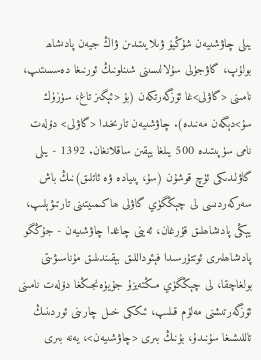يىلى چاۋشىيەن شۇڭيۆ ۋىلايىتىدىن ۋاڭ جيەن پادىشاھ بولۇپ، گاۋجۈلى سۇلالىسىنى شىنلونىڭ ئورنىغا دەسسىتىپ، نامىنى <گاۋلى>غا ئۆزگەرتكەن (بۇ <ئېگىز تاغ، سۈزۈك سۇ>دېگەن مەنىدە). چاۋشىيەن تارىخىدا <گاۋلى> دۆلەت نامى سۈپىتىدە 500 يىلغا يېقىن ساقلانغان. 1392 - يىلى گاۋلىدىكى ئۈچ قوشۇن (سۇ، پىيادە ۋە ئاتلىق)نىڭ باش سەركەردىسى لى چېڭگۈي گاۋلى ھاكىمىيتىنى تارتىۋېلىپ، يېڭى پادىشاھلىق قۇرغان، ئەينى چاغدا چاۋشىيەن - جۇڭگو پادىشاھلىرى ئوتتۇرسىدا فېئوداللىق بېقىندىلىق مۇناسىۋىتى بولغاچقا، لى چېڭگۈي مىڭتەيزۇ جۇيۈەنجىڭغا دۆلەت نامىنى ئۆزگەرتىشنى مەلۇم قىلىپ، ئىككى خىل چارىنى ئوردىنىڭ تاللىشىغا سۇنىدۇ، بۇنىڭ بىرى <چاۋشىيەن>، يەنە بىرى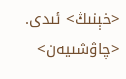<خېنىڭ> ئىدى. <چاۋشىيەن>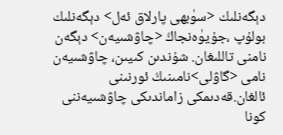دېگەنلىك <سۈبھى پارلاق ئەل> دېگەنلىك بولۇپ ،جۇيۈەنجاڭ <چاۋشىيەن> دېگەن نامنى تاللىغان. شۇندىن كىيىن، چاۋشىيەن نامى <گاۋلى>نامىنىڭ ئورنىنى ئالغان.قەدىمكى زاماندىكى چاۋشىيەننى كونا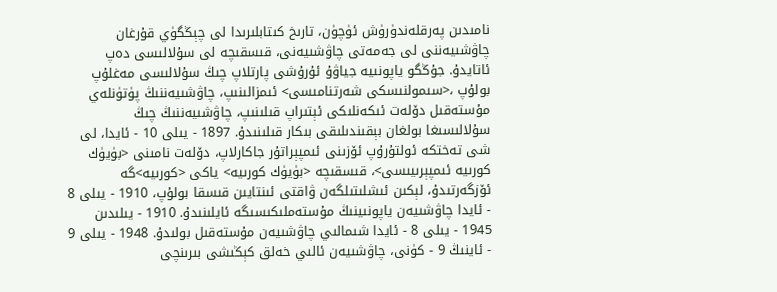نامىدىن پەرقلەندۈرۈش ئۈچۈن، تارىخ كىتابلىرىدا لى چېڭگۈي قۇرغان چاۋشىيەننى لى جەمەتى چاۋشىيەنى، قىسقىچە لى سۇلالىسى دەپ ئاتايدۇ. جۇڭگو ياپونىيە جياۋۇ ئۇرۇشى پارتلاپ چىڭ سۇلالىسى مەغلۇپ بولۇپ ،<سىمولنىسكى شەرتنامىسى> ئىمزالىنىپ، چاۋشىيەننىڭ پۈتۈنلەي مۇستەقىل دۆلەت ئىكەنلىكى ئېتىراپ قىلىنىپ، چاۋشىيەننىڭ چىڭ سۇلالىسىغا بولغان بېقىندىلىقى بىكار قىلىنىدۇ. 1897 - يىلى 10 - ئايدا، لى شى تەختكە ئولتۇرۇپ ئۆزىنى ئىمپېراتۇر جاكارلاپ، دۆلەت نامىنى <بۈيۈك كورىيە ئىمپېرىيىسى>، قىسقىچە <بۈيۈك كورىيە> ياكى <كورىيە>گە ئۆزگەرتىدۇ، لېكىن ئىشلىتىلگەن ۋاقتى ئىنتايىن قىسقا بولۇپ، 1910 - يىلى 8 - ئايدا چاۋشىيەن ياپونىينىڭ مۇستەملىكىسىگە ئايلىنىدۇ. 1910 - يىلىدىن 1945 - يىلى 8 - ئايدا شىمالىي چاۋشىيەن مۇستەقىل بولىدۇ. 1948 - يىلى 9 - ئاينىڭ 9 - كۈنى، چاۋشىيەن ئالىي خەلق كېڭىشى بىرىنچى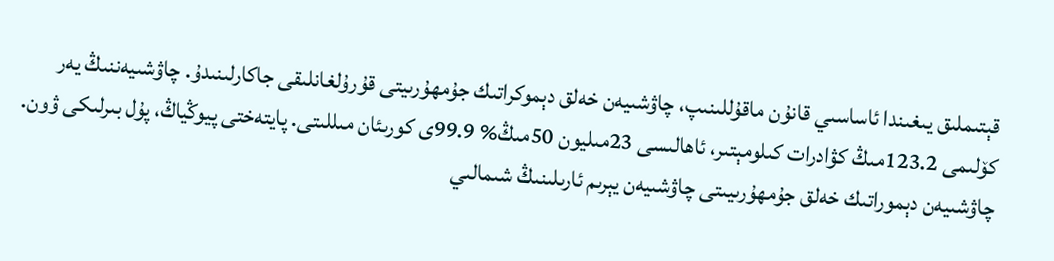قېتىملىق يىغىندا ئاساسىي قانۇن ماقۇللىنىپ، چاۋشىيەن خەلق دېموكراتىك جۇمھۇرىيتى قۇرۇلغانلىقى جاكارلىنىدۇ. چاۋشىيەننىڭ يەر كۆلىمى 123.2مىڭ كۋادرات كىلومېتىر، ئاھالىسى 23مىليون 50مىڭ% 99.9ى كورىئان مىللىتى. پايتەختى پيوڭياڭ، پۇل بىرلىكى ۋون. چاۋشىيەن دېموراتىك خەلق جۇمھۇرىيىتى چاۋشىيەن يېرىم ئارىلىنىڭ شىمالىي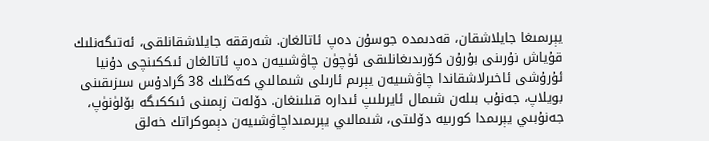يېرىمىغا جايلاشقان، قەدىمدە جوسۇن دەپ ئاتالغان. شەرققە جايلاشقانلقى، ئەتىگەنلىك قۇياش نۇرىنى بۇرۇن كۆرىدىغانلىقى ئۈچۈن چاۋشىيەن دەپ ئاتالغان ئىككىنچى دۇنيا ئۇرۇشى ئاخىرلاشقاندا چاۋشىيەن يېرىم ئارىلى شىمالىي كەڭلىك 38 گرادۇس سىزىقىنى بويلاپ، جەنۇب بىلەن شىمال ئايرىلىپ ئىدارە قىلىنغان. دۆلەت زېمىنى ئىككىگە بۆلۈنۈپ، جەنۇبىي يېرىمدا كورىيە دۆلىتى، شىمالىي يېرىمىداچاۋشىيەن دېموكراتك خەلق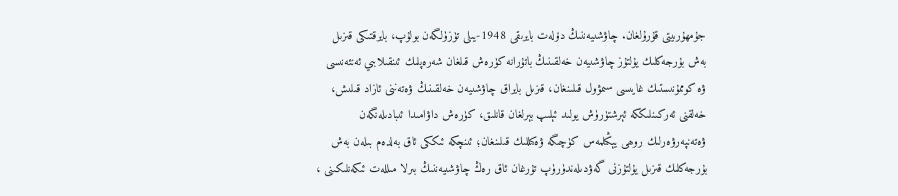جۇمھۇرىيتى قۇرۇلغان. چاۋشىيەننىڭ دۆلەت بايرىقى 1948-يىلى تۈزۈلگەن بولۇپ، بايرقتىكى قىزىل بەش بۇرجەكلىك يۇلتۇز چاۋشىيەن خەلقىنىڭ باتۇرانە كۈرەش قىلغان شەرەپلىك ئىنقىلابىي ئەنئەنىسى ۋە كوممۇنىستىك غايىسى سىمۋول قىلىنغان، قىزىل بايراق چاۋشىيەن خەلقىنىڭ ۋەتەننى ئازاد قىلىش، خەلقنى ئەركىنلىككە ئېرشتۈرۈش يولىد ئېلىپ بېرلغان قانلىق، كۈرەش داۋامىدا ئىبادىلەنگەن ۋەتەنپەرۋەرلىك روھى يېڭىلمەس كۈچىگە ۋەكىللىك قىلىنغان؛ ئىنچكە ئىككى ئاق بەلدەم بىلەن بەش بۇرجەكلىك قىزىل يۇلتۇزنى گەۋدىلەندۈرۈپ تۇرغان ئاق رەڭ چاۋشىيەننىڭ بىرلا مىللەت ئىكەنلىكىنى ،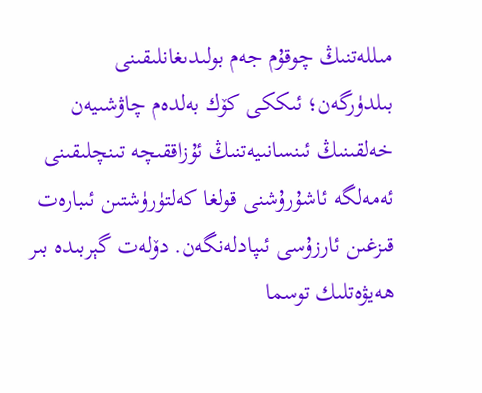مىللەتنىڭ چوقۇم جەم بولىدىغانلىقىنى بىلدۈرگەن؛ ئىككى كۆك بەلدەم چاۋشىيەن خەلقىنىڭ ئىنسانىيەتنىڭ ئۇزاققىچە تىنچلىقىنى ئەمەلگە ئاشۇرۇشنى قولغا كەلتۈرۈشتىن ئىبارەت قىزغىن ئارزۇسى ئىپادلەنگەن. دۆلەت گېربىدە بىر ھەيۋەتلىك توسما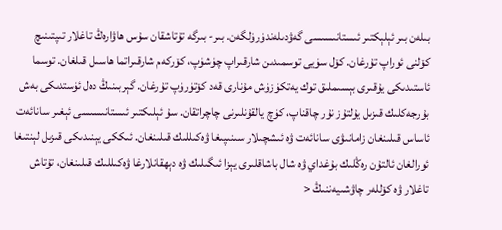بىلەن بىر ئېلېكتىر ئىستانىسىسى گەۋدىلەندۈرۈلگەن. بىر- بىرگە تۇتاشقان سۇس ھاۋارەڭ تاغلار تىپتىنىچ كۆلنى ئوراپ تۇرغان. كۆل سۈيى توسمىدىن شارقىراپ چۈشۈپ، كۆركەم شارقىراتما ھاسىل قىلغان. توسما ئاستىدىكى يۇقىرى بېسىملىق توك يەتكۈزۈش مۇنارى قەد كۆتۈرۈپ تۇرغان. گېربىنىڭ دەل ئۈستدىكى بەش بۇرجەكلىك قىزىل يۇلتۇز نۇر چاقناپ، كۈچ يالقۇنلىرنى چاچراتقان. سۇ ئېلىكتىر ئىستانىسىسى ئېغىر سانائەت ئاساس قىلىنغان زامانىۋى سانائەت ۋە ئىشچىلار سىنىپىغا ۋەكىللىك قىلىنغان. ئىككى يېنىدىكى قىزىل لېنتىغا ئورالغان ئالتۇن رەڭلىك بۇغداي ۋە شال باشاقلىرى يېزا ئىگىلىك ۋە دېھقانلارغا ۋەكىللىك قىلىنغان، تۇتاش تاغلار ۋە كۆللەر چاۋشىيەننىڭ <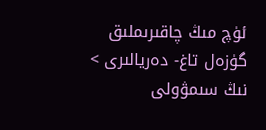ئۈچ مىڭ چاقىرىملىق گۈزەل تاغ- دەريالىرى > نىڭ سىمۋولى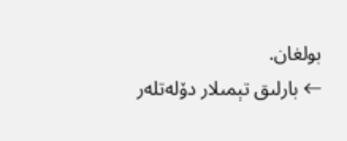بولغان.
← بارلىق تېمىلار دۆلەتلەر